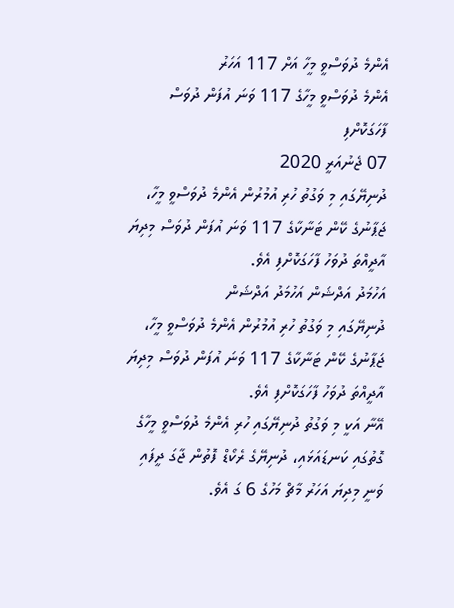އެންމެ ދުވަސްވީ މީހާ އަށް 117 އަހަރު
އެންމެ ދުވަސްވީ މީހާގެ 117 ވަނަ އުފަން ދުވަސް ފާހަގަކޮށްފި
07 ޖެނުއަރީ 2020
ދުނިޔޭގައި މި ވަގުތު ހުރި އުމުރުން އެންމެ ދުވަސްވީ މީހާ، ޖަޕާނުގެ ކޭން ޓަނާކާގެ 117 ވަނަ އުފަން ދުވަސް މިދިޔަ އާދީއްތަ ދުވަހު ފާހަގަކޮށްފި އެވެ.
އަހުމަދު އަދްޝަން އަހުމަދު އަދްޝަން
ދުނިޔޭގައި މި ވަގުތު ހުރި އުމުރުން އެންމެ ދުވަސްވީ މީހާ، ޖަޕާނުގެ ކޭން ޓަނާކާގެ 117 ވަނަ އުފަން ދުވަސް މިދިޔަ އާދީއްތަ ދުވަހު ފާހަގަކޮށްފި އެވެ.
އޭނާ އަކީ މި ވަގުތު ދުނިޔޭގައި ހުރި އެންމެ ދުވަސްވީ މީހާގެ ގޮތުގައި ކަނޑައަޅައި، ދުނިޔޭގެ ރެކޯޑް ފޮތުން ޖާގަ ދީފައި ވަނީ މިދިޔަ އަހަރު މާޗް މަހުގެ 6 ގަ އެވެ.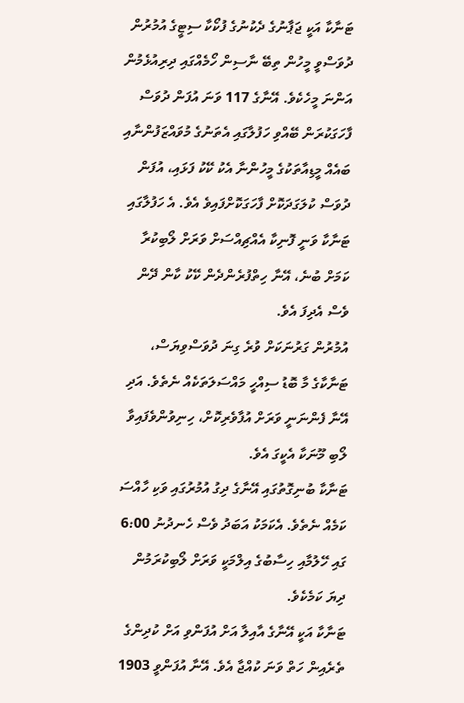ޓަނާކާ އަކީ ޖަޕާނުގެ ދެކުނުގެ ފުކޯކާ ސިޓީގެ އުމުރުން ދުވަސްވީ މީހުން ތިބޭ ނާސިން ހޯމެއްގައި ދިރިއުޅެމުން އަންނަ މީހެކެވެ. އޭނާގެ 117 ވަނަ އުފަން ދުވަސް ފާހަގަކުރަން ބޭއްވި ހަފުލާގައި އެތަނުގެ މުވައްޒަފުންނާއި ބައެއް މީޑިއާތަކުގެ މީހުންނާ އެކު ކޭކު ފަޅައި، އުފަން ދުވަސް ކުލަގަދަކޮށް ފާހަގަކޮށްފައިވެ އެވެ. އެ ހަފުލާގައި ޓަނާކާ ވަނީ ފޮނިކާ އެއްޗިއްސަށް ވަރަށް ލޯބިކުރާ ކަމަށް ބުނެ، އޭނާ ހިތްފުރެންދެން ކޭކު ކާން ދޭން ވެސް އެދިފަ އެވެ.
އުމުރުން ގަރުނަކަށް ވުރެ ގިނަ ދުވަސްވިޔަސް، ޓަނާކާގެ މާ ބޮޑު ސިއްހީ މައްސަލަތަކެއް ނެތެވެ. އަދި އޭނާ ފެންނަނީ ވަރަށް އުފާވެރިކޮށް، ހިނިވުންވެފައިވާ ލޯބި މޫނަކާ އެކީގަ އެވެ.
ޓަނާކާ ބުނިގޮތުގައި އޭނާގެ ދިގު އުމުރުގައި ވަކި ހާއްސަ ކަމެއް ނެތެވެ. އެކަމަކު އަބަދު ވެސް ހެނދުނު 6:00 ގައި ހޭލުމާއި ހިސާބުގެ އިލްމަކީ ވަރަށް ލޯބިކުރަމުން ދިޔަ ކަމެކެވެ.
ޓަނާކާ އަކީ އޭނާގެ އާއިލާ އަށް އުފަންވި އަށް ކުދިންގެ ތެރެއިން ހަތް ވަނަ ކުއްޖާ އެވެ. އޭނާ އުފަންވީ 1903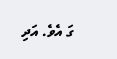ގަ އެވެ. އަދި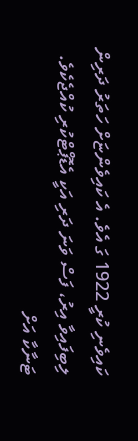ކައިވެނި ކުރީ 1922 ގަ އެވެ. އެ ކައިވެންޏަށް ހަތަރު ދަރިން ލިބިފައިވާ އިރު، ފަސް ވަނަ ދަރި އަކީ އެޑޮޕްޓްކުރި ކުއްޖެކެވެ.
ޓަނާކާ އަށް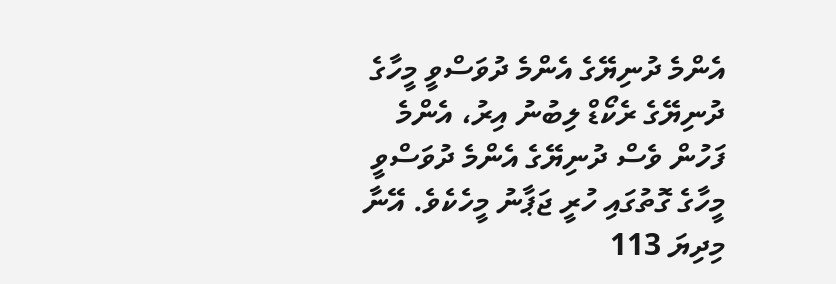އެންމެ ދުނިޔޭގެ އެންމެ ދުވަސްވީ މީހާގެ ދުނިޔޭގެ ރެކޯޑް ލިބުނު އިރު، އެންމެ ފަހުން ވެސް ދުނިޔޭގެ އެންމެ ދުވަސްވީ މީހާގެ ގޮތުގައި ހުރީ ޖަޕާނު މީހެކެވެ. އޭނާ މިދިޔަ 113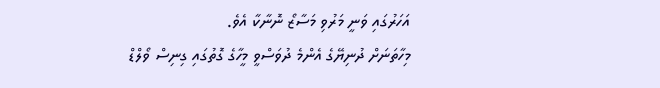އަހަރުގައި ވަނީ މަރުވި މަސާޒޯ ނޮނާކާ އެވެ.
މިހާތަނަށް ދުނިޔޭގެ އެންމެ ދުވަސްވީ މީހާގެ ގޮތުގައި ގިނިސް ވޯލްޑް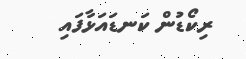ރިކޯޑުން ކަނޑައަޅާފައި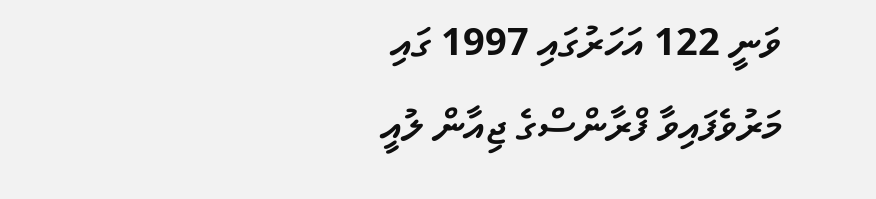ވަނީ 122 އަހަރުގައި 1997 ގައި މަރުވެފައިވާ ފްރާންސްގެ ޖިއާން ލުއީ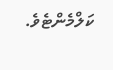ކަލްމެންޓެވެ.